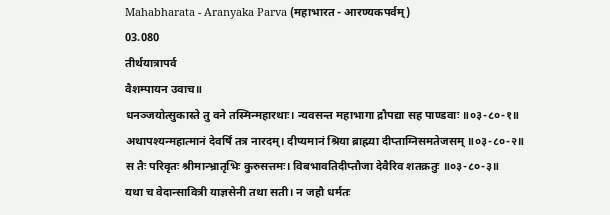Mahabharata - Aranyaka Parva (महाभारत - आरण्यकपर्वम्)
03.080
तीर्थयात्रापर्व
वैशम्पायन उवाच॥
धनञ्जयोत्सुकास्ते तु वने तस्मिन्महारथाः। न्यवसन्त महाभागा द्रौपद्या सह पाण्डवाः ॥०३-८०-१॥
अथापश्यन्महात्मानं देवर्षिं तत्र नारदम्। दीप्यमानं श्रिया ब्राह्म्या दीप्ताग्निसमतेजसम् ॥०३-८०-२॥
स तैः परिवृतः श्रीमान्भ्रातृभिः कुरुसत्तमः। विबभावतिदीप्तौजा देवैरिव शतक्रतुः ॥०३-८०-३॥
यथा च वेदान्सावित्री याज्ञसेनी तथा सती। न जहौ धर्मतः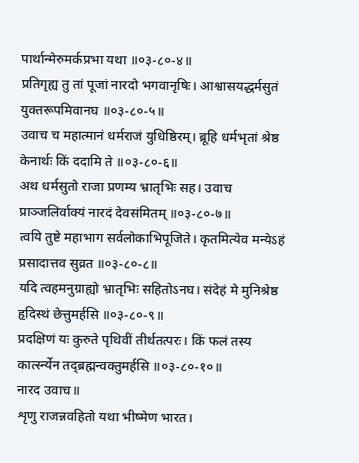पार्थान्मेरुमर्कप्रभा यथा ॥०३-८०-४॥
प्रतिगृह्य तु तां पूजां नारदो भगवानृषिः। आश्वासयद्धर्मसुतं युक्तरूपमिवानघ ॥०३-८०-५॥
उवाच च महात्मानं धर्मराजं युधिष्ठिरम्। ब्रूहि धर्मभृतां श्रेष्ठ केनार्थः किं ददामि ते ॥०३-८०-६॥
अथ धर्मसुतो राजा प्रणम्य भ्रातृभिः सह। उवाच प्राञ्जलिर्वाक्यं नारदं देवसंमितम् ॥०३-८०-७॥
त्वयि तुष्टे महाभाग सर्वलोकाभिपूजिते। कृतमित्येव मन्येऽहं प्रसादात्तव सुव्रत ॥०३-८०-८॥
यदि त्वहमनुग्राह्यो भ्रातृभिः सहितोऽनघ। संदेहं मे मुनिश्रेष्ठ हृदिस्थं छेत्तुमर्हसि ॥०३-८०-९॥
प्रदक्षिणं यः कुरुते पृथिवीं तीर्थतत्परः। किं फलं तस्य कार्त्स्न्येन तद्ब्रह्मन्वक्तुमर्हसि ॥०३-८०-१०॥
नारद उवाच॥
शृणु राजन्नवहितो यथा भीष्मेण भारत।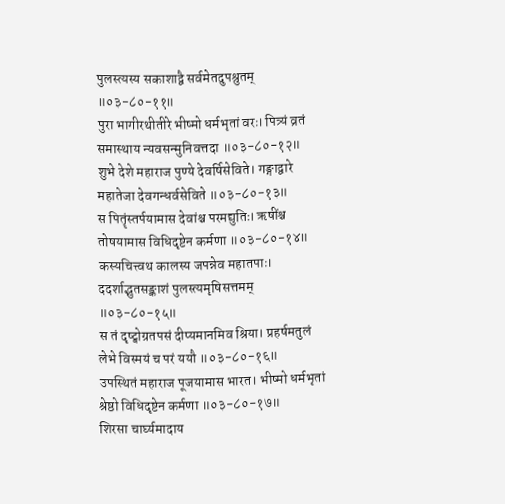पुलस्त्यस्य सकाशाद्वै सर्वमेतदुपश्रुतम् ॥०३-८०-११॥
पुरा भागीरथीतीरे भीष्मो धर्मभृतां वरः। पित्र्यं व्रतं समास्थाय न्यवसन्मुनिवत्तदा ॥०३-८०-१२॥
शुभे देशे महाराज पुण्ये देवर्षिसेविते। गङ्गाद्वारे महातेजा देवगन्धर्वसेविते ॥०३-८०-१३॥
स पितॄंस्तर्पयामास देवांश्च परमद्युतिः। ऋषींश्च तोषयामास विधिदृष्टेन कर्मणा ॥०३-८०-१४॥
कस्यचित्त्वथ कालस्य जपन्नेव महातपाः। ददर्शाद्भुतसङ्काशं पुलस्त्यमृषिसत्तमम् ॥०३-८०-१५॥
स तं दृष्ट्वोग्रतपसं दीप्यमानमिव श्रिया। प्रहर्षमतुलं लेभे विस्मयं च परं ययौ ॥०३-८०-१६॥
उपस्थितं महाराज पूजयामास भारत। भीष्मो धर्मभृतां श्रेष्ठो विधिदृष्टेन कर्मणा ॥०३-८०-१७॥
शिरसा चार्घ्यमादाय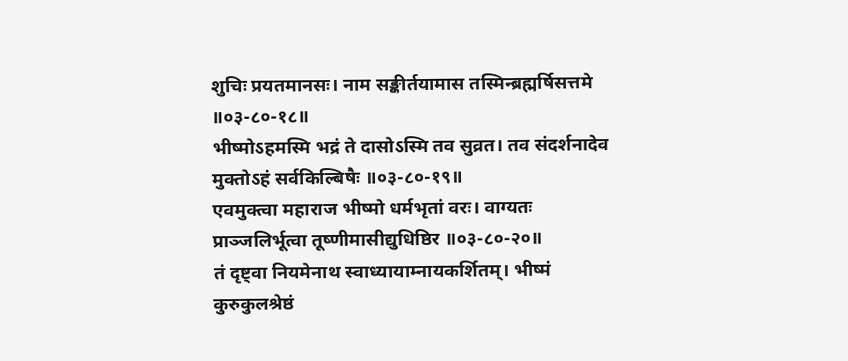शुचिः प्रयतमानसः। नाम सङ्कीर्तयामास तस्मिन्ब्रह्मर्षिसत्तमे ॥०३-८०-१८॥
भीष्मोऽहमस्मि भद्रं ते दासोऽस्मि तव सुव्रत। तव संदर्शनादेव मुक्तोऽहं सर्वकिल्बिषैः ॥०३-८०-१९॥
एवमुक्त्वा महाराज भीष्मो धर्मभृतां वरः। वाग्यतः प्राञ्जलिर्भूत्वा तूष्णीमासीद्युधिष्ठिर ॥०३-८०-२०॥
तं दृष्ट्वा नियमेनाथ स्वाध्यायाम्नायकर्शितम्। भीष्मं कुरुकुलश्रेष्ठं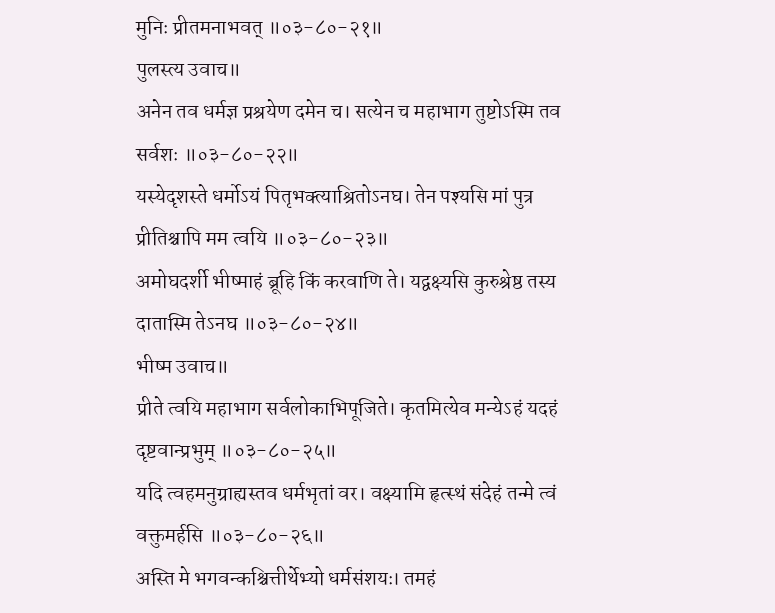मुनिः प्रीतमनाभवत् ॥०३-८०-२१॥
पुलस्त्य उवाच॥
अनेन तव धर्मज्ञ प्रश्रयेण दमेन च। सत्येन च महाभाग तुष्टोऽस्मि तव सर्वशः ॥०३-८०-२२॥
यस्येदृशस्ते धर्मोऽयं पितृभक्त्याश्रितोऽनघ। तेन पश्यसि मां पुत्र प्रीतिश्चापि मम त्वयि ॥०३-८०-२३॥
अमोघदर्शी भीष्माहं ब्रूहि किं करवाणि ते। यद्वक्ष्यसि कुरुश्रेष्ठ तस्य दातास्मि तेऽनघ ॥०३-८०-२४॥
भीष्म उवाच॥
प्रीते त्वयि महाभाग सर्वलोकाभिपूजिते। कृतमित्येव मन्येऽहं यदहं दृष्टवान्प्रभुम् ॥०३-८०-२५॥
यदि त्वहमनुग्राह्यस्तव धर्मभृतां वर। वक्ष्यामि हृत्स्थं संदेहं तन्मे त्वं वक्तुमर्हसि ॥०३-८०-२६॥
अस्ति मे भगवन्कश्चित्तीर्थेभ्यो धर्मसंशयः। तमहं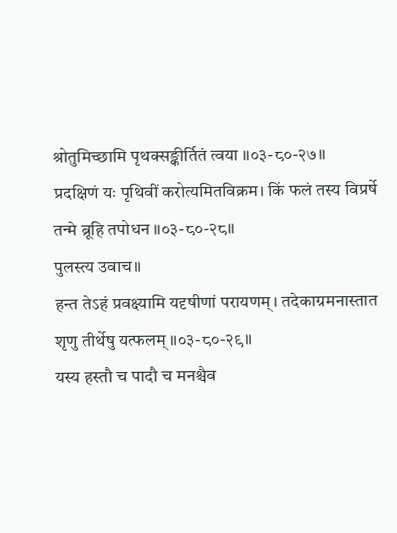श्रोतुमिच्छामि पृथक्सङ्कीर्तितं त्वया ॥०३-८०-२७॥
प्रदक्षिणं यः पृथिवीं करोत्यमितविक्रम। किं फलं तस्य विप्रर्षे तन्मे ब्रूहि तपोधन ॥०३-८०-२८॥
पुलस्त्य उवाच॥
हन्त तेऽहं प्रवक्ष्यामि यदृषीणां परायणम्। तदेकाग्रमनास्तात शृणु तीर्थेषु यत्फलम् ॥०३-८०-२९॥
यस्य हस्तौ च पादौ च मनश्चैव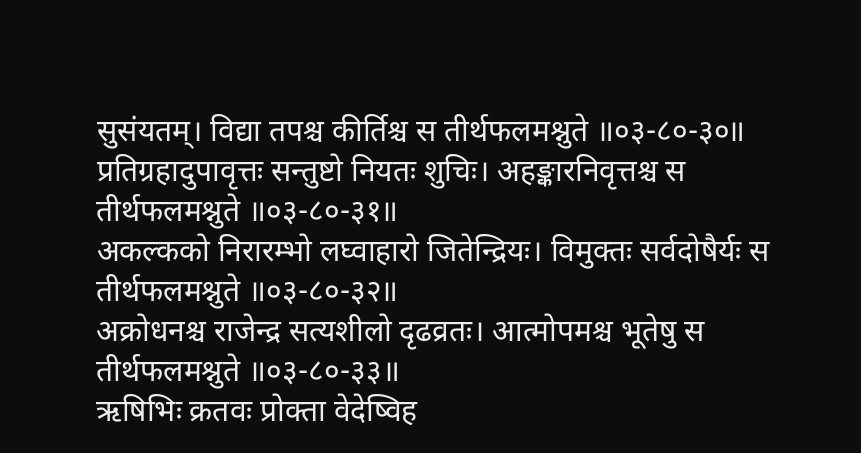सुसंयतम्। विद्या तपश्च कीर्तिश्च स तीर्थफलमश्नुते ॥०३-८०-३०॥
प्रतिग्रहादुपावृत्तः सन्तुष्टो नियतः शुचिः। अहङ्कारनिवृत्तश्च स तीर्थफलमश्नुते ॥०३-८०-३१॥
अकल्कको निरारम्भो लघ्वाहारो जितेन्द्रियः। विमुक्तः सर्वदोषैर्यः स तीर्थफलमश्नुते ॥०३-८०-३२॥
अक्रोधनश्च राजेन्द्र सत्यशीलो दृढव्रतः। आत्मोपमश्च भूतेषु स तीर्थफलमश्नुते ॥०३-८०-३३॥
ऋषिभिः क्रतवः प्रोक्ता वेदेष्विह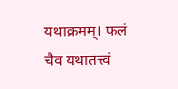यथाक्रमम्। फलं चैव यथातत्त्वं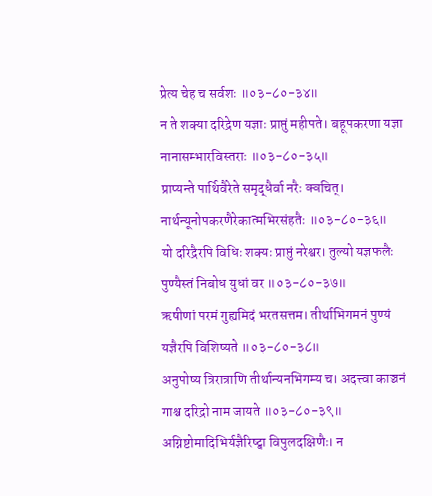प्रेत्य चेह च सर्वशः ॥०३-८०-३४॥
न ते शक्या दरिद्रेण यज्ञाः प्राप्तुं महीपते। बहूपकरणा यज्ञा नानासम्भारविस्तराः ॥०३-८०-३५॥
प्राप्यन्ते पार्थिवैरेते समृद्धैर्वा नरैः क्वचित्। नार्थन्यूनोपकरणैरेकात्मभिरसंहतैः ॥०३-८०-३६॥
यो दरिद्रैरपि विधिः शक्यः प्राप्तुं नरेश्वर। तुल्यो यज्ञफलैः पुण्यैस्तं निबोध युधां वर ॥०३-८०-३७॥
ऋषीणां परमं गुह्यमिदं भरतसत्तम। तीर्थाभिगमनं पुण्यं यज्ञैरपि विशिष्यते ॥०३-८०-३८॥
अनुपोष्य त्रिरात्राणि तीर्थान्यनभिगम्य च। अदत्त्वा काञ्चनं गाश्च दरिद्रो नाम जायते ॥०३-८०-३९॥
अग्निष्टोमादिभिर्यज्ञैरिष्ट्वा विपुलदक्षिणैः। न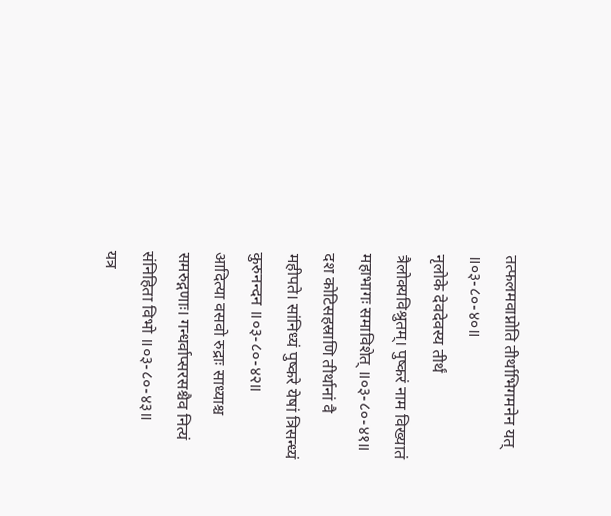तत्फलमवाप्नोति तीर्थाभिगमनेन यत् ॥०३-८०-४०॥
नृलोके देवदेवस्य तीर्थं त्रैलोक्यविश्रुतम्। पुष्करं नाम विख्यातं महाभागः समाविशेत् ॥०३-८०-४१॥
दश कोटिसहस्राणि तीर्थानां वै महीपते। सांनिध्यं पुष्करे येषां त्रिसन्ध्यं कुरुनन्दन ॥०३-८०-४२॥
आदित्या वसवो रुद्राः साध्याश्च समरुद्गणाः। गन्धर्वाप्सरसश्चैव नित्यं संनिहिता विभो ॥०३-८०-४३॥
यत्र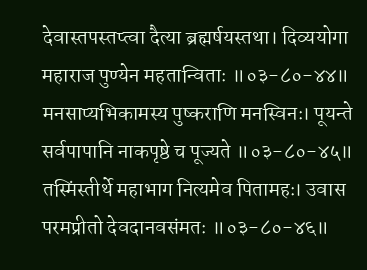देवास्तपस्तप्त्वा दैत्या ब्रह्मर्षयस्तथा। दिव्ययोगा महाराज पुण्येन महतान्विताः ॥०३-८०-४४॥
मनसाप्यभिकामस्य पुष्कराणि मनस्विनः। पूयन्ते सर्वपापानि नाकपृष्ठे च पूज्यते ॥०३-८०-४५॥
तस्मिंस्तीर्थे महाभाग नित्यमेव पितामहः। उवास परमप्रीतो देवदानवसंमतः ॥०३-८०-४६॥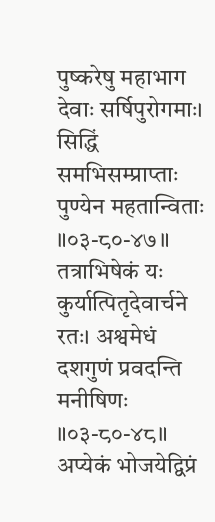पुष्करेषु महाभाग देवाः सर्षिपुरोगमाः। सिद्धिं समभिसम्प्राप्ताः पुण्येन महतान्विताः ॥०३-८०-४७॥
तत्राभिषेकं यः कुर्यात्पितृदेवार्चने रतः। अश्वमेधं दशगुणं प्रवदन्ति मनीषिणः ॥०३-८०-४८॥
अप्येकं भोजयेद्विप्रं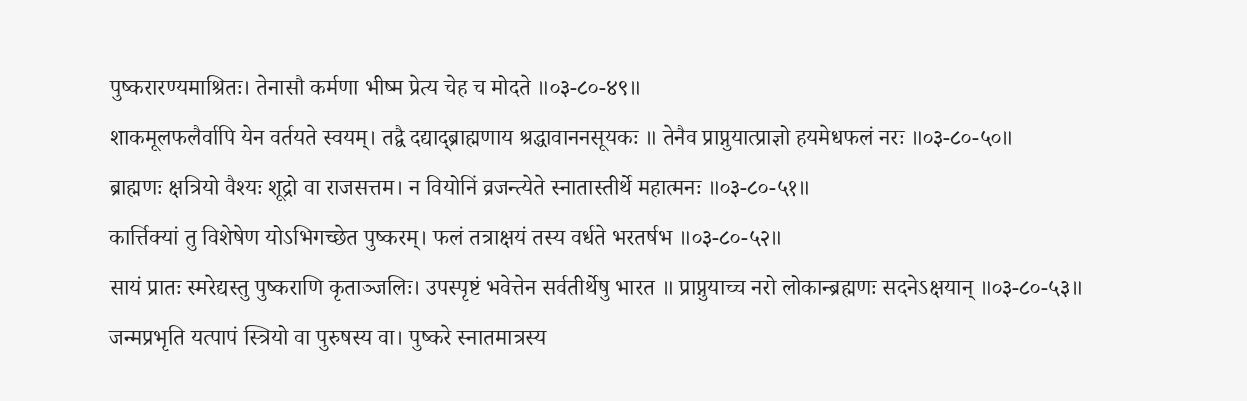पुष्करारण्यमाश्रितः। तेनासौ कर्मणा भीष्म प्रेत्य चेह च मोदते ॥०३-८०-४९॥
शाकमूलफलैर्वापि येन वर्तयते स्वयम्। तद्वै दद्याद्ब्राह्मणाय श्रद्धावाननसूयकः ॥ तेनैव प्राप्नुयात्प्राज्ञो हयमेधफलं नरः ॥०३-८०-५०॥
ब्राह्मणः क्षत्रियो वैश्यः शूद्रो वा राजसत्तम। न वियोनिं व्रजन्त्येते स्नातास्तीर्थे महात्मनः ॥०३-८०-५१॥
कार्त्तिक्यां तु विशेषेण योऽभिगच्छेत पुष्करम्। फलं तत्राक्षयं तस्य वर्धते भरतर्षभ ॥०३-८०-५२॥
सायं प्रातः स्मरेद्यस्तु पुष्कराणि कृताञ्जलिः। उपस्पृष्टं भवेत्तेन सर्वतीर्थेषु भारत ॥ प्राप्नुयाच्च नरो लोकान्ब्रह्मणः सदनेऽक्षयान् ॥०३-८०-५३॥
जन्मप्रभृति यत्पापं स्त्रियो वा पुरुषस्य वा। पुष्करे स्नातमात्रस्य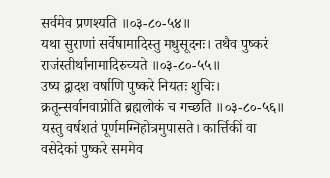सर्वमेव प्रणश्यति ॥०३-८०-५४॥
यथा सुराणां सर्वेषामादिस्तु मधुसूदनः। तथैव पुष्करं राजंस्तीर्थानामादिरुच्यते ॥०३-८०-५५॥
उष्य द्वादश वर्षाणि पुष्करे नियतः शुचिः। क्रतून्सर्वानवाप्नोति ब्रह्मलोकं च गच्छति ॥०३-८०-५६॥
यस्तु वर्षशतं पूर्णमग्निहोत्रमुपासते। कार्त्तिकीं वा वसेदेकां पुष्करे सममेव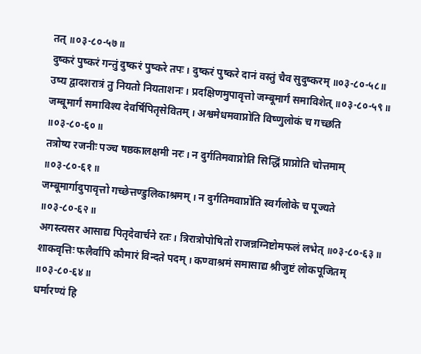तत् ॥०३-८०-५७॥
दुष्करं पुष्करं गन्तुं दुष्करं पुष्करे तपः। दुष्करं पुष्करे दानं वस्तुं चैव सुदुष्करम् ॥०३-८०-५८॥
उष्य द्वादशरात्रं तु नियतो नियताशनः। प्रदक्षिणमुपावृत्तो जम्बूमार्गं समाविशेत् ॥०३-८०-५९॥
जम्बूमार्गं समाविश्य देवर्षिपितृसेवितम्। अश्वमेधमवाप्नोति विष्णुलोकं च गच्छति ॥०३-८०-६०॥
तत्रोष्य रजनीः पञ्च षष्ठकालक्षमी नरः। न दुर्गतिमवाप्नोति सिद्धिं प्राप्नोति चोत्तमाम् ॥०३-८०-६१॥
जम्बूमार्गादुपावृत्तो गच्छेत्तण्डुलिकाश्रमम्। न दुर्गतिमवाप्नोति स्वर्गलोके च पूज्यते ॥०३-८०-६२॥
अगस्त्यसर आसाद्य पितृदेवार्चने रतः। त्रिरात्रोपोषितो राजन्नग्निष्टोमफलं लभेत् ॥०३-८०-६३॥
शाकवृत्तिः फलैर्वापि कौमारं विन्दते पदम्। कण्वाश्रमं समासाद्य श्रीजुष्टं लोकपूजितम् ॥०३-८०-६४॥
धर्मारण्यं हि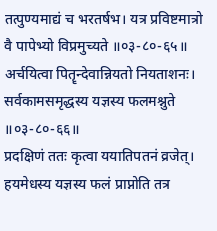तत्पुण्यमाद्यं च भरतर्षभ। यत्र प्रविष्टमात्रो वै पापेभ्यो विप्रमुच्यते ॥०३-८०-६५॥
अर्चयित्वा पितॄन्देवान्नियतो नियताशनः। सर्वकामसमृद्धस्य यज्ञस्य फलमश्नुते ॥०३-८०-६६॥
प्रदक्षिणं ततः कृत्वा ययातिपतनं व्रजेत्। हयमेधस्य यज्ञस्य फलं प्राप्नोति तत्र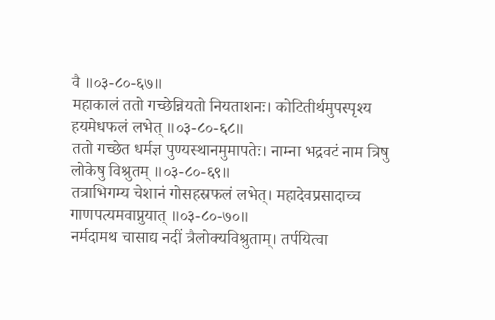वै ॥०३-८०-६७॥
महाकालं ततो गच्छेन्नियतो नियताशनः। कोटितीर्थमुपस्पृश्य हयमेधफलं लभेत् ॥०३-८०-६८॥
ततो गच्छेत धर्मज्ञ पुण्यस्थानमुमापतेः। नाम्ना भद्रवटं नाम त्रिषु लोकेषु विश्रुतम् ॥०३-८०-६९॥
तत्राभिगम्य चेशानं गोसहस्रफलं लभेत्। महादेवप्रसादाच्च गाणपत्यमवाप्नुयात् ॥०३-८०-७०॥
नर्मदामथ चासाद्य नदीं त्रैलोक्यविश्रुताम्। तर्पयित्वा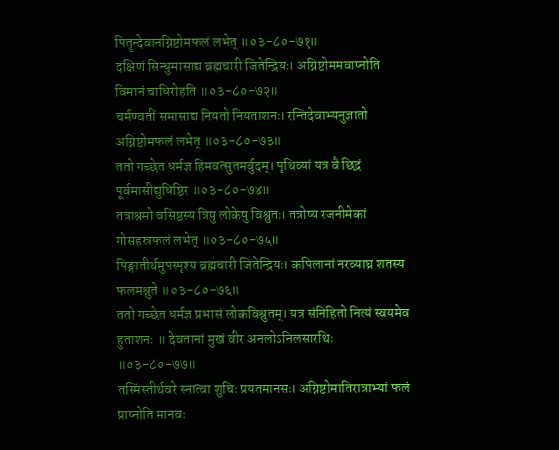पितॄन्देवानग्निष्टोमफलं लभेत् ॥०३-८०-७१॥
दक्षिणं सिन्धुमासाद्य ब्रह्मचारी जितेन्द्रियः। अग्निष्टोममवाप्नोति विमानं चाधिरोहति ॥०३-८०-७२॥
चर्मण्वतीं समासाद्य नियतो नियताशनः। रन्तिदेवाभ्यनुज्ञातो अग्निष्टोमफलं लभेत् ॥०३-८०-७३॥
ततो गच्छेत धर्मज्ञ हिमवत्सुतमर्बुदम्। पृथिव्यां यत्र वै छिद्रं पूर्वमासीद्युधिष्ठिर ॥०३-८०-७४॥
तत्राश्रमो वसिष्ठस्य त्रिषु लोकेषु विश्रुतः। तत्रोष्य रजनीमेकां गोसहस्रफलं लभेत् ॥०३-८०-७५॥
पिङ्गातीर्थमुपस्पृश्य ब्रह्मचारी जितेन्द्रियः। कपिलानां नरव्याघ्र शतस्य फलमश्नुते ॥०३-८०-७६॥
ततो गच्छेत धर्मज्ञ प्रभासं लोकविश्रुतम्। यत्र संनिहितो नित्यं स्वयमेव हुताशनः ॥ देवतानां मुखं वीर अनलोऽनिलसारथिः ॥०३-८०-७७॥
तस्मिंस्तीर्थवरे स्नात्वा शुचिः प्रयतमानसः। अग्निष्टोमातिरात्राभ्यां फलं प्राप्नोति मानवः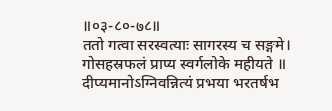॥०३-८०-७८॥
ततो गत्वा सरस्वत्याः सागरस्य च सङ्गमे। गोसहस्रफलं प्राप्य स्वर्गलोके महीयते ॥ दीप्यमानोऽग्निवन्नित्यं प्रभया भरतर्षभ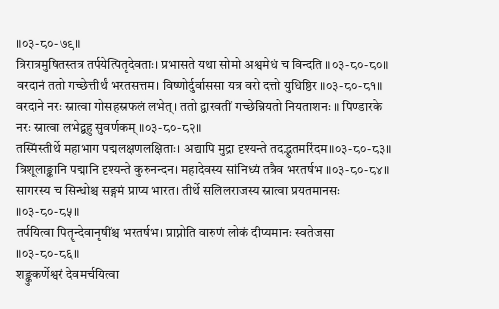॥०३-८०-७९॥
त्रिरात्रमुषितस्तत्र तर्पयेत्पितृदेवताः। प्रभासते यथा सोमो अश्वमेधं च विन्दति ॥०३-८०-८०॥
वरदानं ततो गच्छेत्तीर्थं भरतसत्तम। विष्णोर्दुर्वाससा यत्र वरो दत्तो युधिष्ठिर ॥०३-८०-८१॥
वरदाने नरः स्नात्वा गोसहस्रफलं लभेत्। ततो द्वारवतीं गच्छेन्नियतो नियताशनः ॥ पिण्डारके नरः स्नात्वा लभेद्बहु सुवर्णकम् ॥०३-८०-८२॥
तस्मिंस्तीर्थे महाभाग पद्मलक्षणलक्षिताः। अद्यापि मुद्रा दृश्यन्ते तदद्भुतमरिंदम॥०३-८०-८३॥
त्रिशूलाङ्कानि पद्मानि दृश्यन्ते कुरुनन्दन। महादेवस्य सांनिध्यं तत्रैव भरतर्षभ ॥०३-८०-८४॥
सागरस्य च सिन्धोश्च सङ्गमं प्राप्य भारत। तीर्थे सलिलराजस्य स्नात्वा प्रयतमानसः ॥०३-८०-८५॥
तर्पयित्वा पितॄन्देवानृषींश्च भरतर्षभ। प्राप्नोति वारुणं लोकं दीप्यमानः स्वतेजसा ॥०३-८०-८६॥
शङ्कुकर्णेश्वरं देवमर्चयित्वा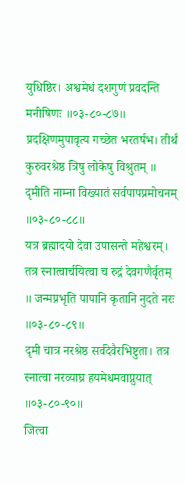युधिष्ठिर। अश्वमेधं दशगुणं प्रवदन्ति मनीषिणः ॥०३-८०-८७॥
प्रदक्षिणमुपावृत्य गच्छेत भरतर्षभ। तीर्थं कुरुवरश्रेष्ठ त्रिषु लोकेषु विश्रुतम् ॥ दृमीति नाम्ना विख्यातं सर्वपापप्रमोचनम् ॥०३-८०-८८॥
यत्र ब्रह्मादयो देवा उपासन्ते महेश्वरम्। तत्र स्नात्वार्चयित्वा च रुद्रं देवगणैर्वृतम् ॥ जन्मप्रभृति पापानि कृतानि नुदते नरः ॥०३-८०-८९॥
दृमी चात्र नरश्रेष्ठ सर्वदेवैरभिष्टुता। तत्र स्नात्वा नरव्याघ्र हयमेधमवाप्नुयात् ॥०३-८०-९०॥
जित्वा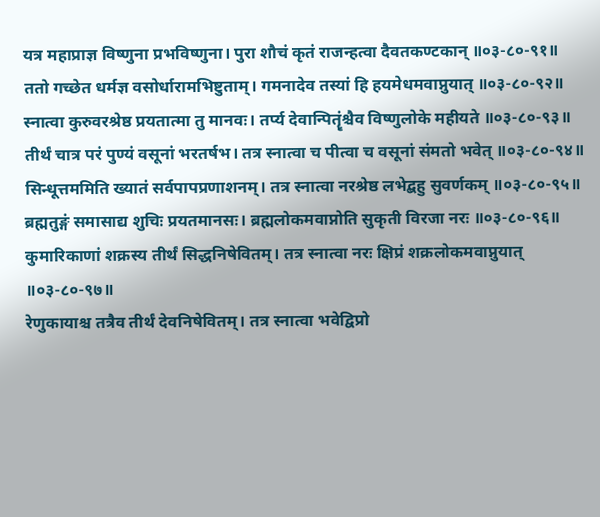यत्र महाप्राज्ञ विष्णुना प्रभविष्णुना। पुरा शौचं कृतं राजन्हत्वा दैवतकण्टकान् ॥०३-८०-९१॥
ततो गच्छेत धर्मज्ञ वसोर्धारामभिष्टुताम्। गमनादेव तस्यां हि हयमेधमवाप्नुयात् ॥०३-८०-९२॥
स्नात्वा कुरुवरश्रेष्ठ प्रयतात्मा तु मानवः। तर्प्य देवान्पितॄंश्चैव विष्णुलोके महीयते ॥०३-८०-९३॥
तीर्थं चात्र परं पुण्यं वसूनां भरतर्षभ। तत्र स्नात्वा च पीत्वा च वसूनां संमतो भवेत् ॥०३-८०-९४॥
सिन्धूत्तममिति ख्यातं सर्वपापप्रणाशनम्। तत्र स्नात्वा नरश्रेष्ठ लभेद्बहु सुवर्णकम् ॥०३-८०-९५॥
ब्रह्मतुङ्गं समासाद्य शुचिः प्रयतमानसः। ब्रह्मलोकमवाप्नोति सुकृती विरजा नरः ॥०३-८०-९६॥
कुमारिकाणां शक्रस्य तीर्थं सिद्धनिषेवितम्। तत्र स्नात्वा नरः क्षिप्रं शक्रलोकमवाप्नुयात् ॥०३-८०-९७॥
रेणुकायाश्च तत्रैव तीर्थं देवनिषेवितम्। तत्र स्नात्वा भवेद्विप्रो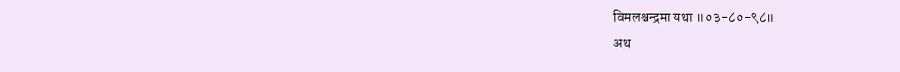विमलश्चन्द्रमा यथा ॥०३-८०-९८॥
अथ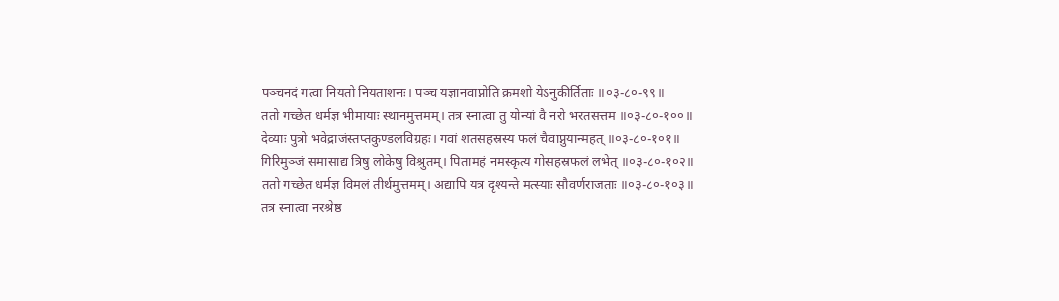पञ्चनदं गत्वा नियतो नियताशनः। पञ्च यज्ञानवाप्नोति क्रमशो येऽनुकीर्तिताः ॥०३-८०-९९॥
ततो गच्छेत धर्मज्ञ भीमायाः स्थानमुत्तमम्। तत्र स्नात्वा तु योन्यां वै नरो भरतसत्तम ॥०३-८०-१००॥
देव्याः पुत्रो भवेद्राजंस्तप्तकुण्डलविग्रहः। गवां शतसहस्रस्य फलं चैवाप्नुयान्महत् ॥०३-८०-१०१॥
गिरिमुञ्जं समासाद्य त्रिषु लोकेषु विश्रुतम्। पितामहं नमस्कृत्य गोसहस्रफलं लभेत् ॥०३-८०-१०२॥
ततो गच्छेत धर्मज्ञ विमलं तीर्थमुत्तमम्। अद्यापि यत्र दृश्यन्ते मत्स्याः सौवर्णराजताः ॥०३-८०-१०३॥
तत्र स्नात्वा नरश्रेष्ठ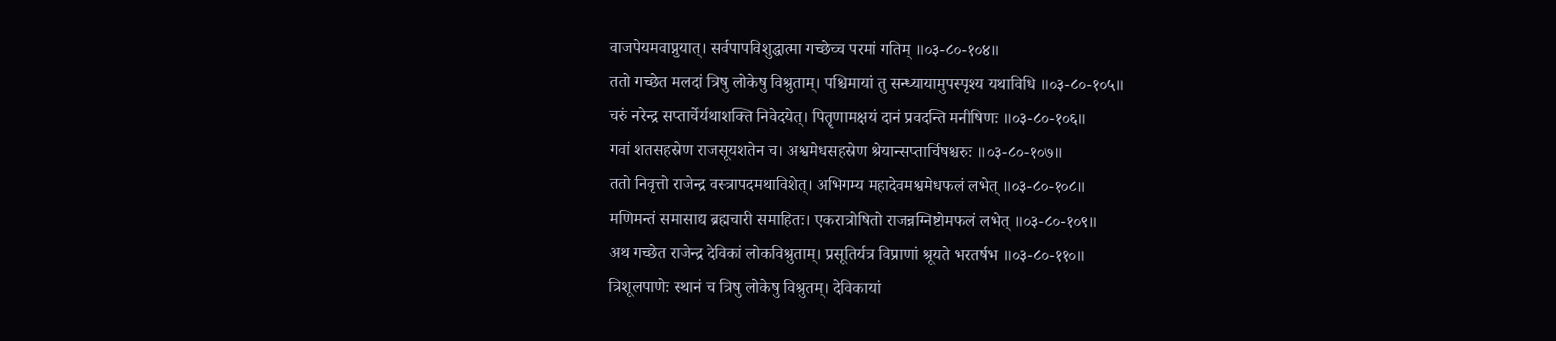वाजपेयमवाप्नुयात्। सर्वपापविशुद्धात्मा गच्छेच्च परमां गतिम् ॥०३-८०-१०४॥
ततो गच्छेत मलदां त्रिषु लोकेषु विश्रुताम्। पश्चिमायां तु सन्ध्यायामुपस्पृश्य यथाविधि ॥०३-८०-१०५॥
चरुं नरेन्द्र सप्तार्चेर्यथाशक्ति निवेदयेत्। पितॄणामक्षयं दानं प्रवदन्ति मनीषिणः ॥०३-८०-१०६॥
गवां शतसहस्रेण राजसूयशतेन च। अश्वमेधसहस्रेण श्रेयान्सप्तार्चिषश्चरुः ॥०३-८०-१०७॥
ततो निवृत्तो राजेन्द्र वस्त्रापदमथाविशेत्। अभिगम्य महादेवमश्वमेधफलं लभेत् ॥०३-८०-१०८॥
मणिमन्तं समासाद्य ब्रह्मचारी समाहितः। एकरात्रोषितो राजन्नग्निष्टोमफलं लभेत् ॥०३-८०-१०९॥
अथ गच्छेत राजेन्द्र देविकां लोकविश्रुताम्। प्रसूतिर्यत्र विप्राणां श्रूयते भरतर्षभ ॥०३-८०-११०॥
त्रिशूलपाणेः स्थानं च त्रिषु लोकेषु विश्रुतम्। देविकायां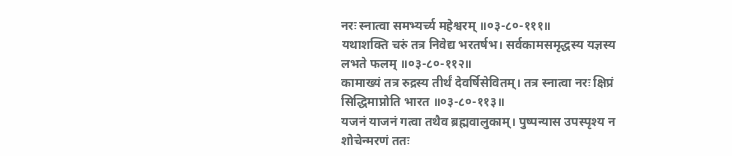नरः स्नात्वा समभ्यर्च्य महेश्वरम् ॥०३-८०-१११॥
यथाशक्ति चरुं तत्र निवेद्य भरतर्षभ। सर्वकामसमृद्धस्य यज्ञस्य लभते फलम् ॥०३-८०-११२॥
कामाख्यं तत्र रुद्रस्य तीर्थं देवर्षिसेवितम्। तत्र स्नात्वा नरः क्षिप्रं सिद्धिमाप्नोति भारत ॥०३-८०-११३॥
यजनं याजनं गत्वा तथैव ब्रह्मवालुकाम्। पुष्पन्यास उपस्पृश्य न शोचेन्मरणं ततः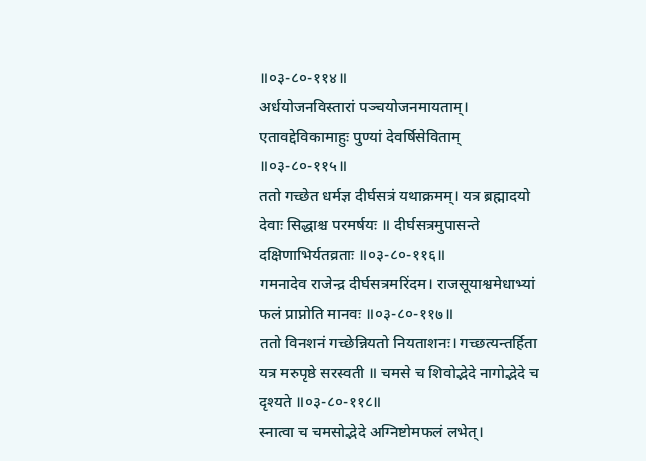॥०३-८०-११४॥
अर्धयोजनविस्तारां पञ्चयोजनमायताम्। एतावद्देविकामाहुः पुण्यां देवर्षिसेविताम् ॥०३-८०-११५॥
ततो गच्छेत धर्मज्ञ दीर्घसत्रं यथाक्रमम्। यत्र ब्रह्मादयो देवाः सिद्धाश्च परमर्षयः ॥ दीर्घसत्रमुपासन्ते दक्षिणाभिर्यतव्रताः ॥०३-८०-११६॥
गमनादेव राजेन्द्र दीर्घसत्रमरिंदम। राजसूयाश्वमेधाभ्यां फलं प्राप्नोति मानवः ॥०३-८०-११७॥
ततो विनशनं गच्छेन्नियतो नियताशनः। गच्छत्यन्तर्हिता यत्र मरुपृष्ठे सरस्वती ॥ चमसे च शिवोद्भेदे नागोद्भेदे च दृश्यते ॥०३-८०-११८॥
स्नात्वा च चमसोद्भेदे अग्निष्टोमफलं लभेत्।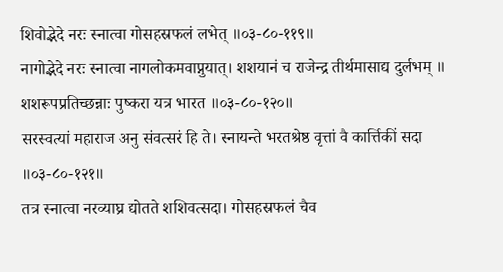शिवोद्भेदे नरः स्नात्वा गोसहस्रफलं लभेत् ॥०३-८०-११९॥
नागोद्भेदे नरः स्नात्वा नागलोकमवाप्नुयात्। शशयानं च राजेन्द्र तीर्थमासाद्य दुर्लभम् ॥ शशरूपप्रतिच्छन्नाः पुष्करा यत्र भारत ॥०३-८०-१२०॥
सरस्वत्यां महाराज अनु संवत्सरं हि ते। स्नायन्ते भरतश्रेष्ठ वृत्तां वै कार्त्तिकीं सदा ॥०३-८०-१२१॥
तत्र स्नात्वा नरव्याघ्र द्योतते शशिवत्सदा। गोसहस्रफलं चैव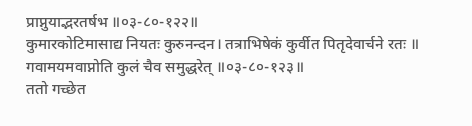प्राप्नुयाद्भरतर्षभ ॥०३-८०-१२२॥
कुमारकोटिमासाद्य नियतः कुरुनन्दन। तत्राभिषेकं कुर्वीत पितृदेवार्चने रतः ॥ गवामयमवाप्नोति कुलं चैव समुद्धरेत् ॥०३-८०-१२३॥
ततो गच्छेत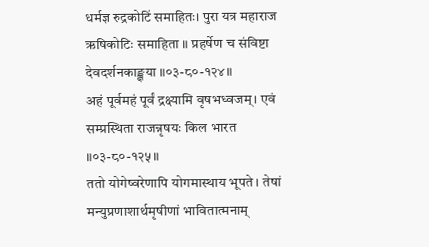धर्मज्ञ रुद्रकोटिं समाहितः। पुरा यत्र महाराज ऋषिकोटिः समाहिता ॥ प्रहर्षेण च संविष्टा देवदर्शनकाङ्क्षया ॥०३-८०-१२४॥
अहं पूर्वमहं पूर्वं द्रक्ष्यामि वृषभध्वजम्। एवं सम्प्रस्थिता राजन्नृषयः किल भारत ॥०३-८०-१२५॥
ततो योगेष्वरेणापि योगमास्थाय भूपते। तेषां मन्युप्रणाशार्थमृषीणां भावितात्मनाम्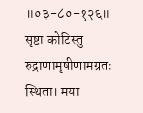॥०३-८०-१२६॥
सृष्टा कोटिस्तु रुद्राणामृषीणामग्रतः स्थिता। मया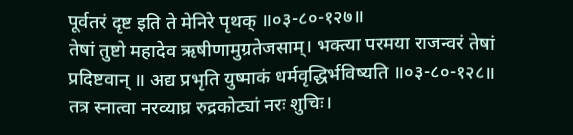पूर्वतरं दृष्ट इति ते मेनिरे पृथक् ॥०३-८०-१२७॥
तेषां तुष्टो महादेव ऋषीणामुग्रतेजसाम्। भक्त्या परमया राजन्वरं तेषां प्रदिष्टवान् ॥ अद्य प्रभृति युष्माकं धर्मवृद्धिर्भविष्यति ॥०३-८०-१२८॥
तत्र स्नात्वा नरव्याघ्र रुद्रकोट्यां नरः शुचिः।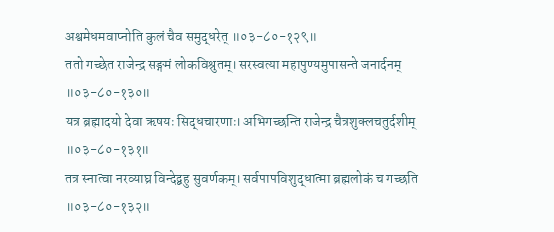अश्वमेधमवाप्नोति कुलं चैव समुद्धरेत् ॥०३-८०-१२९॥
ततो गच्छेत राजेन्द्र सङ्गमं लोकविश्रुतम्। सरस्वत्या महापुण्यमुपासन्ते जनार्दनम् ॥०३-८०-१३०॥
यत्र ब्रह्मादयो देवा ऋषयः सिद्धचारणाः। अभिगच्छन्ति राजेन्द्र चैत्रशुक्लचतुर्दशीम् ॥०३-८०-१३१॥
तत्र स्नात्वा नरव्याघ्र विन्देद्बहु सुवर्णकम्। सर्वपापविशुद्धात्मा ब्रह्मलोकं च गच्छति ॥०३-८०-१३२॥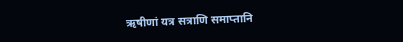ऋषीणां यत्र सत्राणि समाप्तानि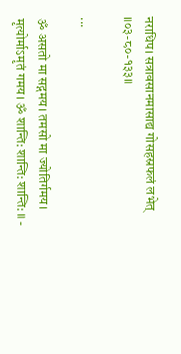नराधिप। सत्रावसानमासाद्य गोसहस्रफलं लभेत् ॥०३-८०-१३३॥

...

ॐ असतो मा सद्गमय। तमसो मा ज्योतिर्गमय। मृत्योर्माऽमृतं गमय। ॐ शान्ति: शान्ति: शान्ति: ॥ -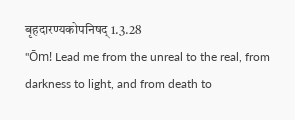बृहदारण्यकोपनिषद् 1.3.28
"Ōm! Lead me from the unreal to the real, from darkness to light, and from death to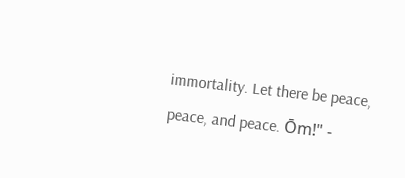immortality. Let there be peace, peace, and peace. Ōm!" -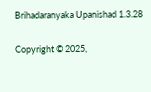Brihadaranyaka Upanishad 1.3.28

Copyright © 2025,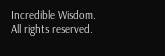Incredible Wisdom.
All rights reserved.